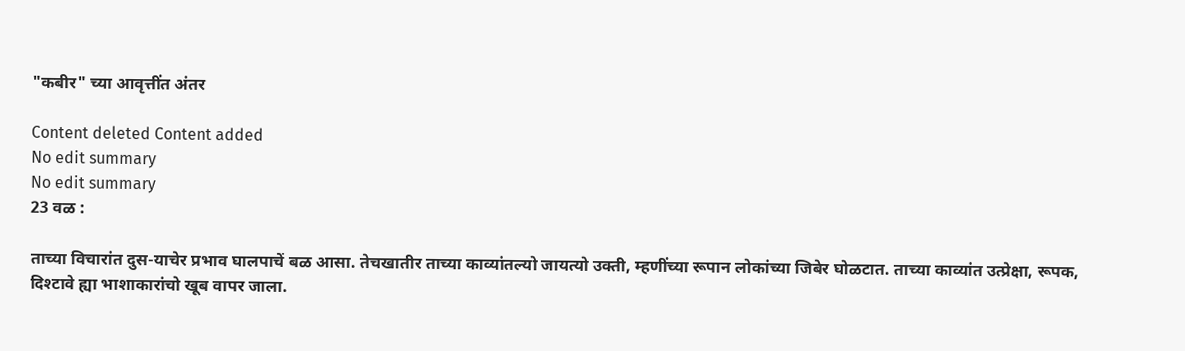"कबीर" च्या आवृत्तींत अंतर

Content deleted Content added
No edit summary
No edit summary
23 वळ :

ताच्या विचारांत दुस-याचेर प्रभाव घालपाचें बळ आसा. तेचखातीर ताच्या काव्यांतल्यो जायत्यो उक्ती, म्हणींच्या रूपान लोकांच्या जिबेर घोळटात. ताच्या काव्यांत उत्प्रेक्षा, रूपक,
दिश्टावे ह्या भाशाकारांचो खूब वापर जाला.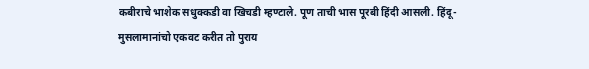कबीराचे भाशेक सधुक्कडी वा खिचडी म्हण्टाले. पूण ताची भास पूरबी हिंदी आसली. हिंदू-मुसलामानांचो एकवट करीत तो पुराय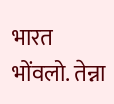भारत भोंवलो. तेन्ना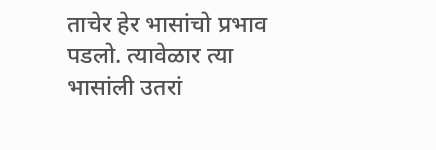ताचेर हेर भासांचो प्रभाव पडलो. त्यावेळार त्या भासांली उतरां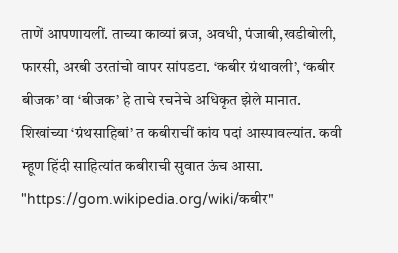ताणें आपणायलीं. ताच्या काव्यां ब्रज, अवधी, पंजाबी,खडीबोली, फारसी, अरबी उरतांचो वापर सांपडटा. ‘कबीर ग्रंथावली’, ‘कबीर बीजक’ वा ‘बीजक’ हे ताचे रचनेचे अधिकृत झेले मानात. शिखांच्या ‘ग्रंथसाहिबां’ त कबीराचीं कांय पदां आस्पावल्यांत. कवी म्हूण हिंदी साहित्यांत कबीराची सुवात ऊंच आसा.
"https://gom.wikipedia.org/wiki/कबीर"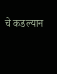चे कडल्यान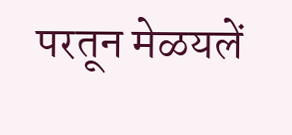परतून मेळयलें